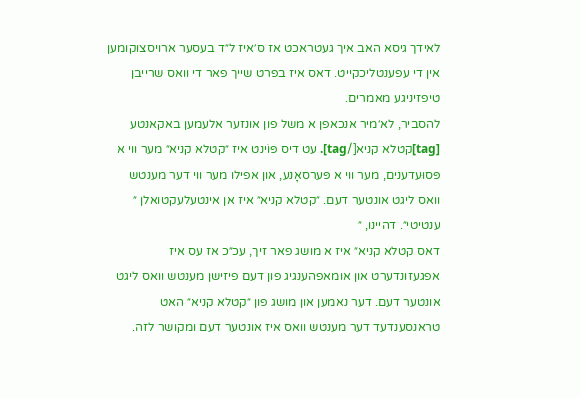לאידך גיסא האב איך געטראכט אז ס׳איז ל״ד בעסער ארויסצוקומען אין די עפענטליכקייט. דאס איז בפרט שייך פאר די וואס שרייבן טיפזיניגע מאמרים.
להסביר, לא׳מיר אנכאפן א משל פון אונזער אלעמען באקאנטע [tag]קטלא קניא[/tag]. עט דיס פּוֺינט איז ״קטלא קניא״ מער ווי א פּסוּעדענים, מער ווי א פּערסאָנע, און אפילו מער ווי דער מענטש וואס ליגט אונטער דעם. ״קטלא קניא״ איז אן אינטעלעקטואלן ״
ענטיטי״. דהיינו, ״
דאס קטלא קניא״ איז א מושג פאר זיך, עכ״כ אז עס איז
אפגעזונדערט און אומאפהענגיג פון דעם פיזישן מענטש וואס ליגט אונטער דעם. דער נאמען און מושג פון ״קטלא קניא״ האט טראנסענדעד דער מענטש וואס איז אונטער דעם ומקושר לזה.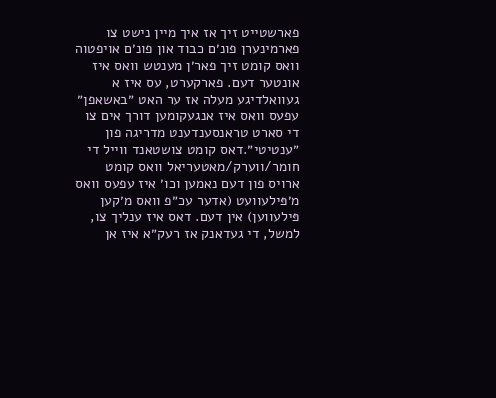פארשטייט זיך אז איך מיין נישט צו פארמינערן פונ׳ם כבוד און פונ׳ם אויפטוה וואס קומט זיך פאר׳ן מענטש וואס איז אונטער דעם. פארקערט, עס איז א געוואלדיגע מעלה אז ער האט ״באשאפן״ עפעס וואס איז אנגעקומען דורך אים צו די סארט טראנסענדענט מדריגה פון ״ענטיטי״.דאס קומט צושטאנד ווייל די חומר/ווערק/מאטעריאל וואס קומט ארויס פון דעם נאמען וכו׳ איז עפעס וואס מ׳פּילעוועט (אדער עכ״פ וואס מ׳קען פּילעווען) אין דעם. דאס איז ענליך צו, למשל, די געדאנק אז רעק״א איז אן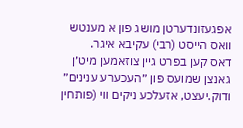אפגעזונדערטן מושג פון א מענטש וואס הייסט (רבי) עקיבא איגר.
דאס קען בפרט גיין צוזאמען מיט׳ן גאנצן שמועס פון ״העכערע ענינים״ ודוק.יעצט, אזעלכע ניקים ווי (פותחין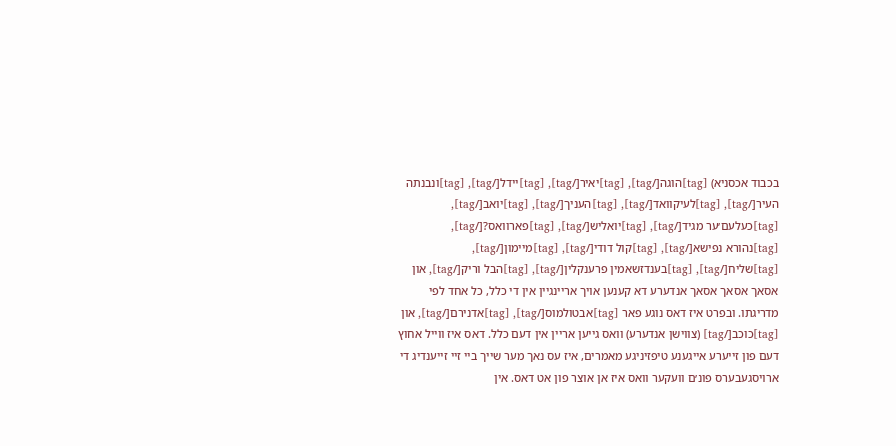בכבוד אכסניא) [tag]הוגה[/tag], [tag]יאיר[/tag], [tag]יידל[/tag], [tag]ונבנתה העיר[/tag], [tag]לעיקוואד[/tag], [tag]העניך[/tag], [tag]יואב[/tag], [tag]כעלעם׳ער מגיד[/tag], [tag]יואליש[/tag], [tag]פארוואס?[/tag], [tag]נהורא נפישא[/tag], [tag]קול דודי[/tag], [tag]מיימון[/tag], [tag]שליח[/tag], [tag]בענדזשאמין פרענקלין[/tag], [tag]הבל וריק[/tag], און אסאך אסאך אסאך אנדערע דא קענען אויך אריינגיין אין די כלל, כל אחד לפי מדריגתו. ובפרט איז דאס נוגע פאר [tag]אבטולמוס[/tag], [tag]אדנירם[/tag], און [tag]כוכב[/tag] (צווישן אנדערע) וואס גייען אריין אין דעם כלל. דאס איז ווייל אחוץ דעם פון זייערע אייגענע טיפזיניגע מאמרים, איז עס נאך מער שייך ביי זיי זייענדיג די ארויסגעבערס פונ׳ם וועקער וואס איז אן אוצר פון אט דאס. אין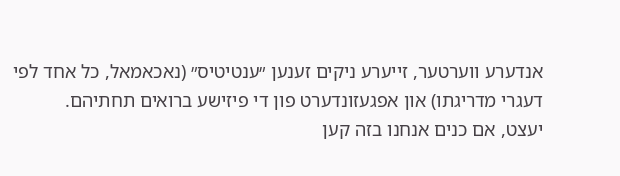אנדערע ווערטער, זייערע ניקים זענען ״ענטיטיס״ (נאכאמאל, כל אחד לפי דעגרי מדריגתו) און אפגעזונדערט פון די פיזישע ברואים תחתיהם.
יעצט, אם כנים אנחנו בזה קען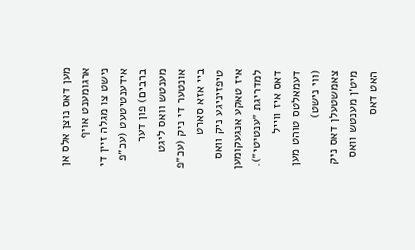מען דאס נוצן אלס אן ארגומענט אויף
נישט צו מגלה זיין די אידענטיטעט (עכ״פ ברבים) פון דער מענטש וואס ליגט אונטער די ניק (עכ״פ ביי אזא סארט טיפזיניגע ניק וואס איז טאקע אנגעקומען למדריגת ״ענטיטי״). דאס איז ווייל דעמאלטס טוהט מען (ווי נישט)
צאמשטעלן דאס ניק מיט׳ן מענטש וואס האט דאס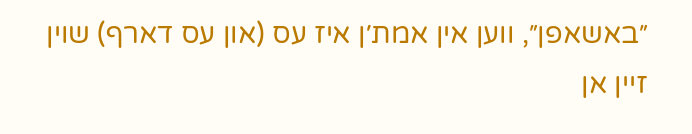״באשאפן״, ווען אין אמת׳ן איז עס (און עס דארף) שוין זיין אן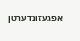אפגעזונדערטן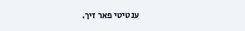ענטיטי פאר זיך.